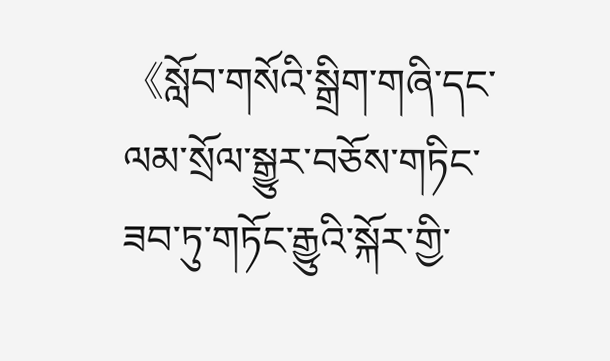《སློབ་གསོའི་སྒྲིག་གཞི་དང་ལམ་སྲོལ་སྒྱུར་བཅོས་གཏིང་ཟབ་ཏུ་གཏོང་རྒྱུའི་སྐོར་གྱི་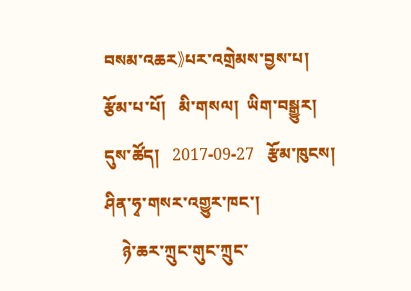བསམ་འཆར》པར་འགྲེམས་བྱས་པ།
རྩོམ་པ་པོ།   མི་གསལ།  ཡིག་བསྒྱུར།       དུས་ཚོད།   2017-09-27   རྩོམ་ཁུངས།    ཤིན་ཧྭ་གསར་འགྱུར་ཁང་།
    ཉེ་ཆར་ཀྲུང་གུང་ཀྲུང་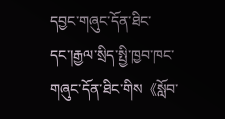དབྱང་གཞུང་དོན་ཐིང་དང་།རྒྱལ་སྲིད་སྤྱི་ཁྱབ་ཁང་གཞུང་དོན་ཐིང་གིས《སློབ་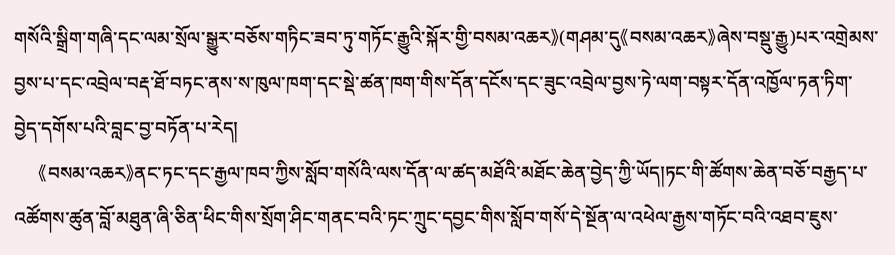གསོའི་སྒྲིག་གཞི་དང་ལམ་སྲོལ་སྒྱུར་བཅོས་གཏིང་ཟབ་ཏུ་གཏོང་རྒྱུའི་སྐོར་གྱི་བསམ་འཆར》(གཤམ་དུ《བསམ་འཆར》ཞེས་བསྡུ་རྒྱུ)པར་འགྲེམས་བྱས་པ་དང་འབྲེལ་བརྡ་ཐོ་བཏང་ནས་ས་ཁུལ་ཁག་དང་སྡེ་ཚན་ཁག་གིས་དོན་དངོས་དང་ཟུང་འབྲེལ་བྱས་ཏེ་ལག་བསྟར་དོན་འཁྱོལ་ཏན་ཏིག་བྱེད་དགོས་པའི་བླང་བྱ་བཏོན་པ་རེད།
    《བསམ་འཆར》ནང་ཏང་དང་རྒྱལ་ཁབ་ཀྱིས་སློབ་གསོའི་ལས་དོན་ལ་ཚད་མཐོའི་མཐོང་ཆེན་བྱེད་ཀྱི་ཡོད།ཏང་གི་ཚོགས་ཆེན་བཅོ་བརྒྱད་པ་འཚོགས་ཚུན་བློ་མཐུན་ཞི་ཅིན་ཕིང་གིས་སྲོག་ཤིང་གནང་བའི་ཏང་ཀྲུང་དབྱང་གིས་སློབ་གསོ་དེ་སྔོན་ལ་འཕེལ་རྒྱས་གཏོང་བའི་འཐབ་ཇུས་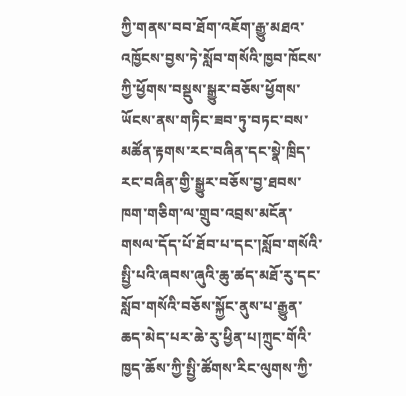ཀྱི་གནས་བབ་ཐོག་འཇོག་རྒྱུ་མཐའ་འཁྱོངས་བྱས་ཏེ་སློབ་གསོའི་ཁྱབ་ཁོངས་ཀྱི་ཕྱོགས་བསྡུས་སྒྱུར་བཅོས་ཕྱོགས་ཡོངས་ནས་གཏིང་ཟབ་ཏུ་བཏང་བས་མཚོན་རྟགས་རང་བཞིན་དང་སྣེ་ཁྲིད་རང་བཞིན་གྱི་སྒྱུར་བཅོས་བྱ་ཐབས་ཁག་གཅིག་ལ་གྲུབ་འབྲས་མངོན་གསལ་དོད་པོ་ཐོབ་པ་དང་།སློབ་གསོའི་སྤྱི་པའི་ཞབས་ཞུའི་ཆུ་ཚད་མཐོ་རུ་དང་སློབ་གསོའི་བཅོས་སྐྱོང་ནུས་པ་རྒྱུན་ཆད་མེད་པར་ཆེ་རུ་ཕྱིན་པ།ཀྲུང་གོའི་ཁྱད་ཆོས་ཀྱི་སྤྱི་ཚོགས་རིང་ལུགས་ཀྱི་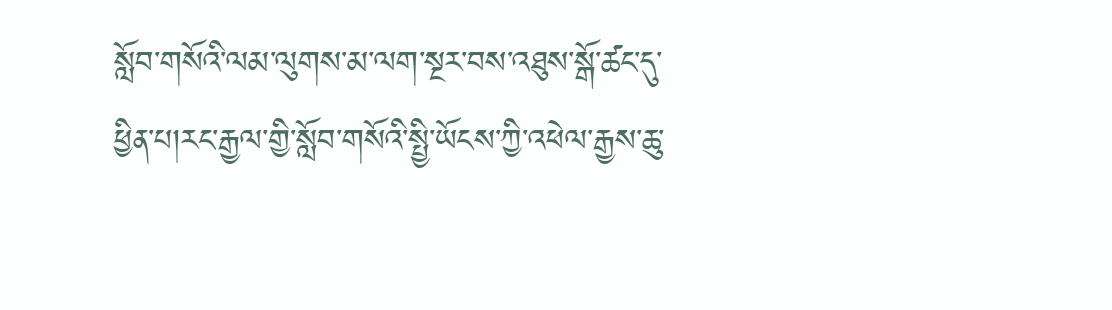སློབ་གསོའི་ལམ་ལུགས་མ་ལག་སྔར་བས་འཐུས་སྒོ་ཚང་དུ་ཕྱིན་པ།རང་རྒྱལ་གྱི་སློབ་གསོའི་སྤྱི་ཡོངས་ཀྱི་འཕེལ་རྒྱས་ཆུ་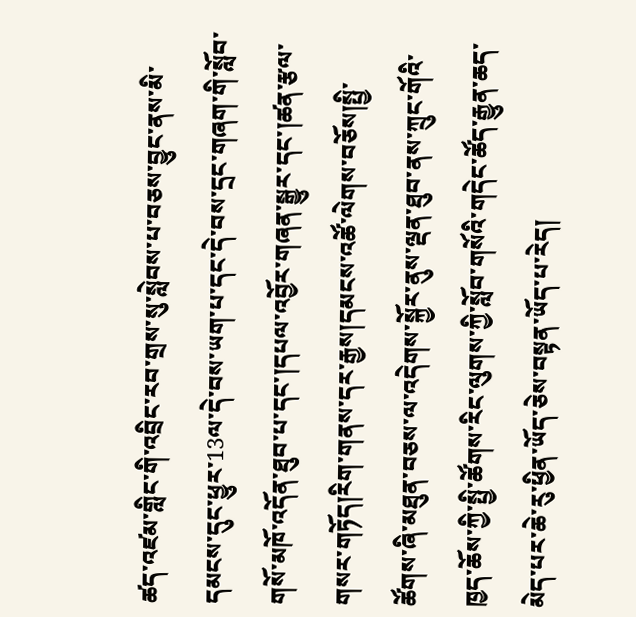ཚད་འཛམ་གླིང་གི་འབྲིང་རབ་གྲས་སུ་སླེབས་པ་བཅས་བྱུང་ནས་མི་དམངས་དུང་ཕྱུར་13ལ་དེ་བས་ཡག་པ་དང་དེ་བས་དྲང་གཞག་གི་སློབ་གསོ་མཁོ་འདོན་ཐུབ་པ་དང་།དཔལ་འབྱོར་གཞན་སྒྱུར་དང་།ཚན་རྩལ་གསར་གཏོད།རིག་གནས་དར་རྒྱས།དམངས་འཚོ་ལེགས་བཅོས།སྤྱི་ཚོགས་ཞི་མཐུན་བཅས་ལ་འདེགས་སྐྱོར་ནུས་ལྡན་ཐུབ་ནས་ཀྲུང་གོའི་ཁྱད་ཆོས་ཀྱི་སྤྱི་ཚོགས་རིང་ལུགས་ཀྱི་སློབ་གསོའི་གདེང་ཚོད་རྒྱུན་ཆད་མེད་པར་ཆེ་རུ་ཕྱིན་ཡོད་ཅེས་བསྟན་ཡོད་པ་རེད།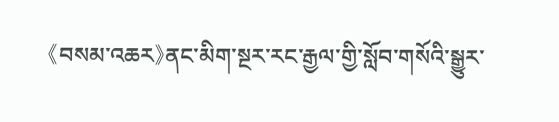《བསམ་འཆར》ནང་མིག་སྔར་རང་རྒྱལ་གྱི་སློབ་གསོའི་སྒྱུར་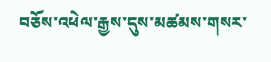བཅོས་འཕེལ་རྒྱས་དུས་མཚམས་གསར་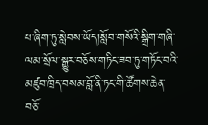པ་ཞིག་ཏུ་སླེབས་ཡོད།སློབ་གསོའི་སྒྲིག་གཞི་ལམ་སྲོལ་སྒྱུར་བཅོས་གཏིང་ཟབ་ཏུ་གཏོང་བའི་མཛུབ་ཁྲིད་བསམ་བློ་ནི་ཏང་གི་ཚོགས་ཆེན་བཅོ་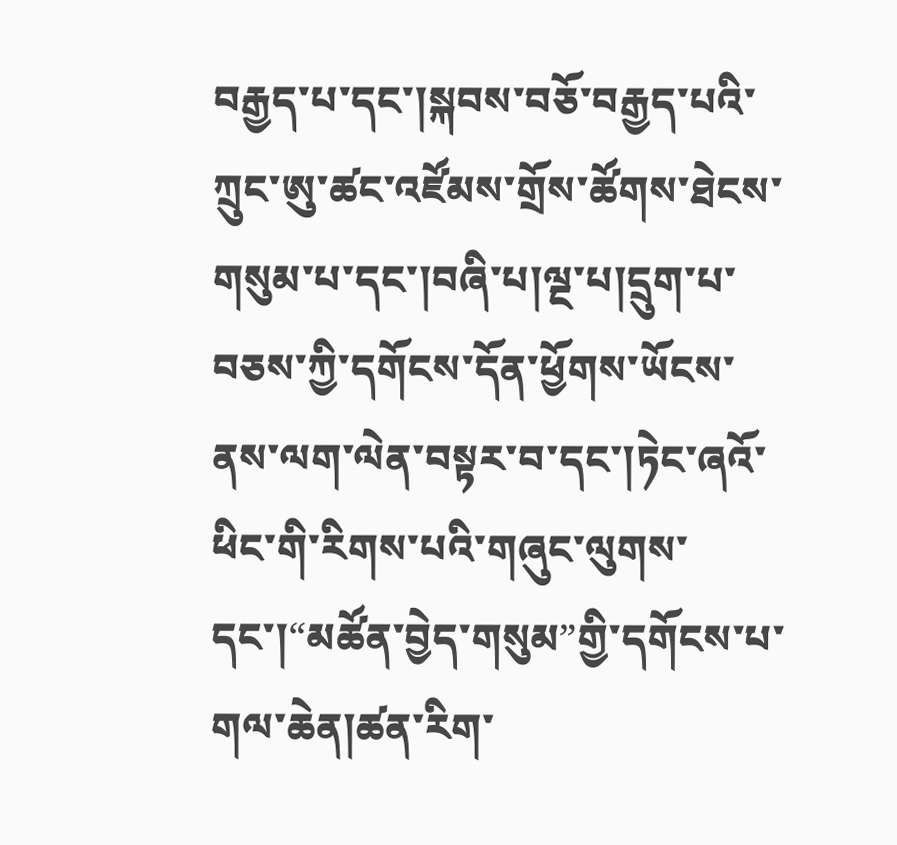བརྒྱད་པ་དང་།སྐབས་བཅོ་བརྒྱད་པའི་ཀྲུང་ཨུ་ཚང་འཛོམས་གྲོས་ཚོགས་ཐེངས་གསུམ་པ་དང་།བཞི་པ།ལྔ་པ།དྲུག་པ་བཅས་ཀྱི་དགོངས་དོན་ཕྱོགས་ཡོངས་ནས་ལག་ལེན་བསྟར་བ་དང་།ཏེང་ཞའོ་ཕིང་གི་རིགས་པའི་གཞུང་ལུགས་དང་།“མཚོན་བྱེད་གསུམ”གྱི་དགོངས་པ་གལ་ཆེན།ཚན་རིག་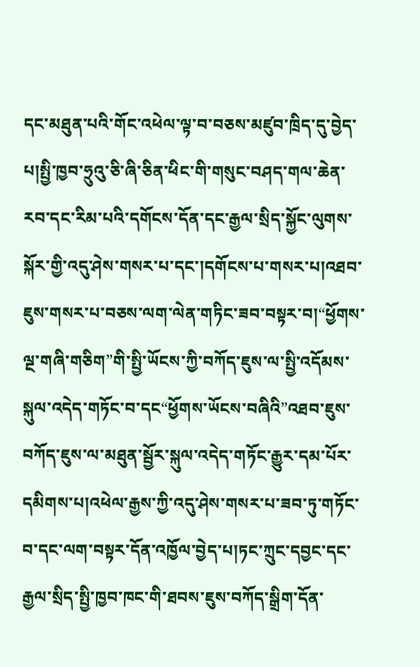དང་མཐུན་པའི་གོང་འཕེལ་ལྟ་བ་བཅས་མཛུབ་ཁྲིད་དུ་བྱེད་པ།སྤྱི་ཁྱབ་ཧྲུའུ་ཅི་ཞི་ཅིན་ཕིང་གི་གསུང་བཤད་གལ་ཆེན་རབ་དང་རིམ་པའི་དགོངས་དོན་དང་རྒྱལ་སྲིད་སྐྱོང་ལུགས་སྐོར་གྱི་འདུ་ཤེས་གསར་པ་དང་།དགོངས་པ་གསར་པ།འཐབ་ཇུས་གསར་པ་བཅས་ལག་ལེན་གཏིང་ཟབ་བསྟར་བ།“ཕྱོགས་ལྔ་གཞི་གཅིག”གི་སྤྱི་ཡོངས་ཀྱི་བཀོད་ཇུས་ལ་སྤྱི་འདོམས་སྐུལ་འདེད་གཏོང་བ་དང“ཕྱོགས་ཡོངས་བཞིའི”འཐབ་ཇུས་བཀོད་ཇུས་ལ་མཐུན་སྦྱོར་སྐུལ་འདེད་གཏོང་རྒྱུར་དམ་པོར་དམིགས་པ།འཕེལ་རྒྱས་ཀྱི་འདུ་ཤེས་གསར་པ་ཟབ་ཏུ་གཏོང་བ་དང་ལག་བསྟར་དོན་འཁྱོལ་བྱེད་པ།ཏང་ཀྲུང་དབྱང་དང་རྒྱལ་སྲིད་སྤྱི་ཁྱབ་ཁང་གི་ཐབས་ཇུས་བཀོད་སྒྲིག་དོན་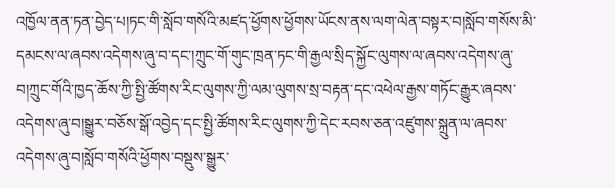འཁྱོལ་ནན་ཏན་བྱེད་པ།ཏང་གི་སློབ་གསོའི་མཛད་ཕྱོགས་ཕྱོགས་ཡོངས་ནས་ལག་ལེན་བསྟར་བ།སློབ་གསོས་མི་དམངས་ལ་ཞབས་འདེགས་ཞུ་བ་དང་།ཀྲུང་གོ་གུང་ཁྲན་ཏང་གི་རྒྱལ་སྲིད་སྐྱོང་ལུགས་ལ་ཞབས་འདེགས་ཞུ་བ།ཀྲུང་གོའི་ཁྱད་ཆོས་ཀྱི་སྤྱི་ཚོགས་རིང་ལུགས་ཀྱི་ལམ་ལུགས་སྲ་བརྟན་དང་འཕེལ་རྒྱས་གཏོང་རྒྱུར་ཞབས་འདེགས་ཞུ་བ།སྒྱུར་བཅོས་སྒོ་འབྱེད་དང་སྤྱི་ཚོགས་རིང་ལུགས་ཀྱི་དེང་རབས་ཅན་འཛུགས་སྐྲུན་ལ་ཞབས་འདེགས་ཞུ་བ།སློབ་གསོའི་ཕྱོགས་བསྡུས་སྒྱུར་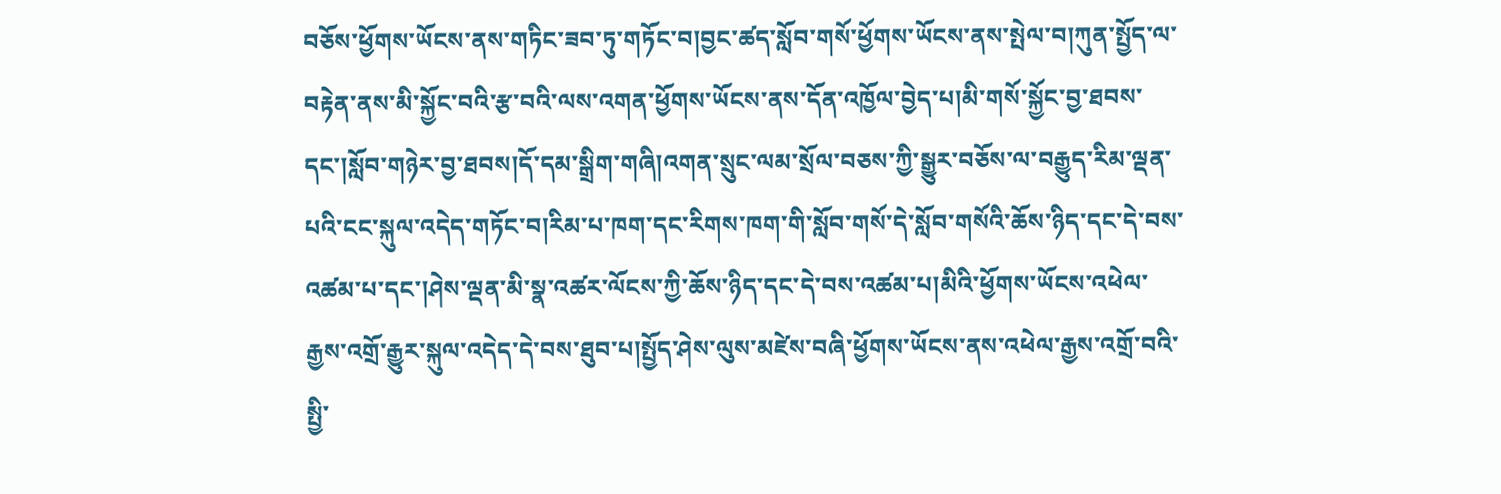བཅོས་ཕྱོགས་ཡོངས་ནས་གཏིང་ཟབ་ཏུ་གཏོང་བ།བྱང་ཚད་སློབ་གསོ་ཕྱོགས་ཡོངས་ནས་སྤེལ་བ།ཀུན་སྤྱོད་ལ་བརྟེན་ནས་མི་སྐྱོང་བའི་རྩ་བའི་ལས་འགན་ཕྱོགས་ཡོངས་ནས་དོན་འཁྱོལ་བྱེད་པ།མི་གསོ་སྐྱོང་བྱ་ཐབས་དང་།སློབ་གཉེར་བྱ་ཐབས།དོ་དམ་སྒྲིག་གཞི།འགན་སྲུང་ལམ་སྲོལ་བཅས་ཀྱི་སྒྱུར་བཅོས་ལ་བརྒྱུད་རིམ་ལྡན་པའི་ངང་སྐུལ་འདེད་གཏོང་བ།རིམ་པ་ཁག་དང་རིགས་ཁག་གི་སློབ་གསོ་དེ་སློབ་གསོའི་ཆོས་ཉིད་དང་དེ་བས་འཚམ་པ་དང་།ཤེས་ལྡན་མི་སྣ་འཚར་ལོངས་ཀྱི་ཆོས་ཉིད་དང་དེ་བས་འཚམ་པ།མིའི་ཕྱོགས་ཡོངས་འཕེལ་རྒྱས་འགྲོ་རྒྱུར་སྐུལ་འདེད་དེ་བས་ཐུབ་པ།སྤྱོད་ཤེས་ལུས་མཛེས་བཞི་ཕྱོགས་ཡོངས་ནས་འཕེལ་རྒྱས་འགྲོ་བའི་སྤྱི་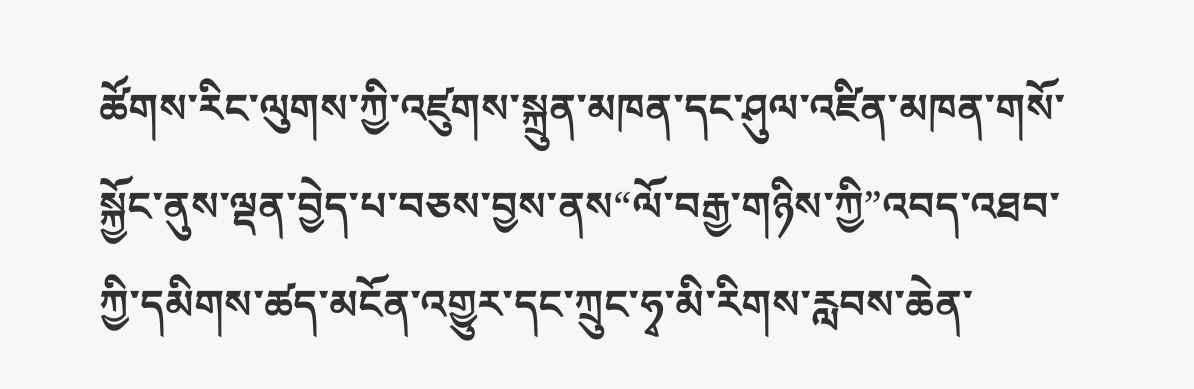ཚོགས་རིང་ལུགས་ཀྱི་འཛུགས་སྐྲུན་མཁན་དང་ཤུལ་འཛིན་མཁན་གསོ་སྐྱོང་ནུས་ལྡན་བྱེད་པ་བཅས་བྱས་ནས“ལོ་བརྒྱ་གཉིས་ཀྱི”འབད་འཐབ་ཀྱི་དམིགས་ཚད་མངོན་འགྱུར་དང་ཀྲུང་ཧྭ་མི་རིགས་རླབས་ཆེན་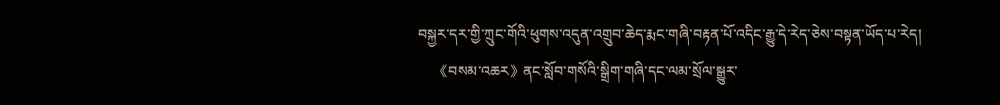བསྐྱར་དར་གྱི་ཀྲུང་གོའི་ཕུགས་འདུན་འགྲུབ་ཆེད་རྨང་གཞི་བརྟན་པོ་འདིང་རྒྱུ་དེ་རེད་ཅེས་བསྟན་ཡོད་པ་རེད།
    《བསམ་འཆར》ནང་སློབ་གསོའི་སྒྲིག་གཞི་དང་ལམ་སྲོལ་སྒྱུར་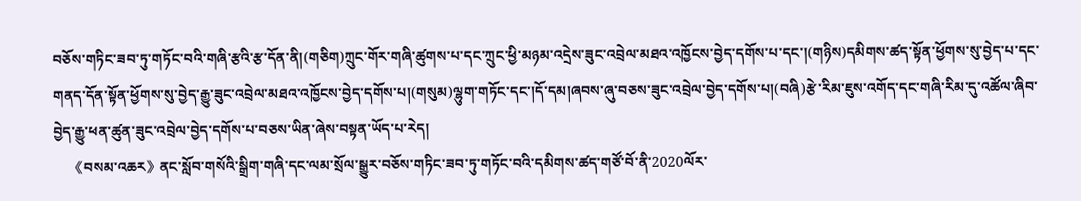བཅོས་གཏིང་ཟབ་ཏུ་གཏོང་བའི་གཞི་རྩའི་རྩ་དོན་ནི།(གཅིག)ཀྲུང་གོར་གཞི་ཚུགས་པ་དང་ཀྲུང་ཕྱི་མཉམ་འདྲེས་ཟུང་འབྲེལ་མཐའ་འཁྱོངས་བྱེད་དགོས་པ་དང་།(གཉིས)དམིགས་ཚད་སྟོན་ཕྱོགས་སུ་བྱེད་པ་དང་གནད་དོན་སྟོན་ཕྱོགས་སུ་བྱེད་རྒྱུ་ཟུང་འབྲེལ་མཐའ་འཁྱོངས་བྱེད་དགོས་པ།(གསུམ)ལྷུག་གཏོང་དང་།དོ་དམ།ཞབས་ཞུ་བཅས་ཟུང་འབྲེལ་བྱེད་དགོས་པ།(བཞི)རྩེ་རིམ་ཇུས་འགོད་དང་གཞི་རིམ་དུ་འཚོལ་ཞིབ་བྱེད་རྒྱུ་ཕན་ཚུན་ཟུང་འབྲེལ་བྱེད་དགོས་པ་བཅས་ཡིན་ཞེས་བསྟན་ཡོད་པ་རེད།
    《བསམ་འཆར》ནང་སློབ་གསོའི་སྒྲིག་གཞི་དང་ལམ་སྲོལ་སྒྱུར་བཅོས་གཏིང་ཟབ་ཏུ་གཏོང་བའི་དམིགས་ཚད་གཙོ་བོ་ནི་2020ལོར་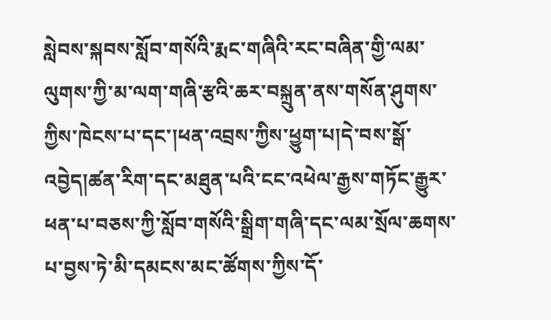སླེབས་སྐབས་སློབ་གསོའི་རྨང་གཞིའི་རང་བཞིན་གྱི་ལམ་ལུགས་ཀྱི་མ་ལག་གཞི་རྩའི་ཆར་བསྐྲུན་ནས་གསོན་ཤུགས་ཀྱིས་ཁེངས་པ་དང་།ཕན་འབྲས་ཀྱིས་ཕྱུག་པ།དེ་བས་སྒོ་འབྱེད།ཚན་རིག་དང་མཐུན་པའི་ངང་འཕེལ་རྒྱས་གཏོང་རྒྱུར་ཕན་པ་བཅས་ཀྱི་སློབ་གསོའི་སྒྲིག་གཞི་དང་ལམ་སྲོལ་ཆགས་པ་བྱས་ཏེ་མི་དམངས་མང་ཚོགས་ཀྱིས་དོ་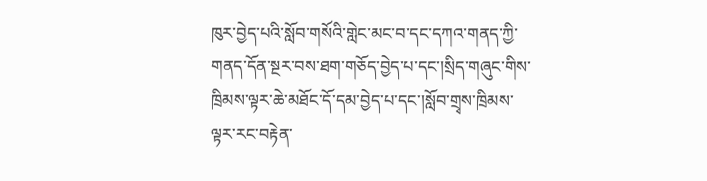ཁུར་བྱེད་པའི་སློབ་གསོའི་གླེང་མང་བ་དང་དཀའ་གནད་ཀྱི་གནད་དོན་སྔར་བས་ཐག་གཅོད་བྱེད་པ་དང་།སྲིད་གཞུང་གིས་ཁྲིམས་ལྟར་ཆེ་མཐོང་དོ་དམ་བྱེད་པ་དང་།སློབ་གྲྭས་ཁྲིམས་ལྟར་རང་བརྟེན་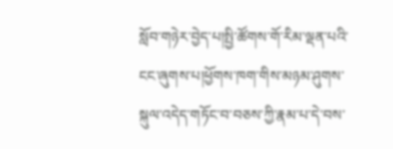སློབ་གཉེར་བྱེད་པ།སྤྱི་ཚོགས་གོ་རིམ་ལྡན་པའི་ངང་ཞུགས་པ།ཕྱོགས་ཁག་གིས་མཉམ་ཤུགས་སྐུལ་འདེད་གཏོང་བ་བཅས་ཀྱི་རྣམ་པ་དེ་བས་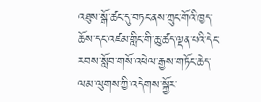འཐུས་སྒོ་ཚང་དུ་བཏང་ནས་ཀྲུང་གོའི་ཁྱད་ཆོས་དང་འཛམ་གླིང་གི་ཆུ་ཚད་ལྡན་པའི་དེང་རབས་སློབ་གསོ་འཕེལ་རྒྱས་གཏོང་ཆེད་ལམ་ལུགས་ཀྱི་འདེགས་སྐྱོར་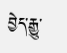བྱེད་རྒྱུ་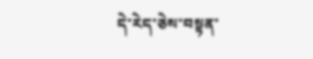དེ་རེད་ཅེས་བསྟན་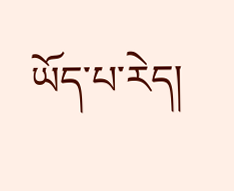ཡོད་པ་རེད།